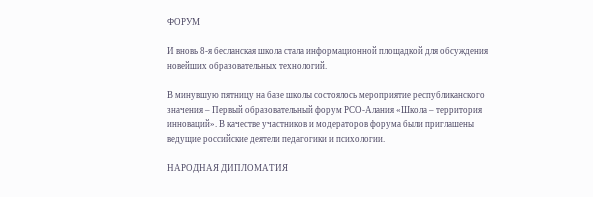ФОРУМ

И вновь 8-я бесланская школа стала информационной площадкой для обсуждения новейших образовательных технологий.

В минувшую пятницу на базе школы состоялось мероприятие республиканского значения – Первый образовательный форум РСО-Алания «Школа – территория инноваций». В качестве участников и модераторов форума были приглашены ведущие российские деятели педагогики и психологии.

НАРОДНАЯ ДИПЛОМАТИЯ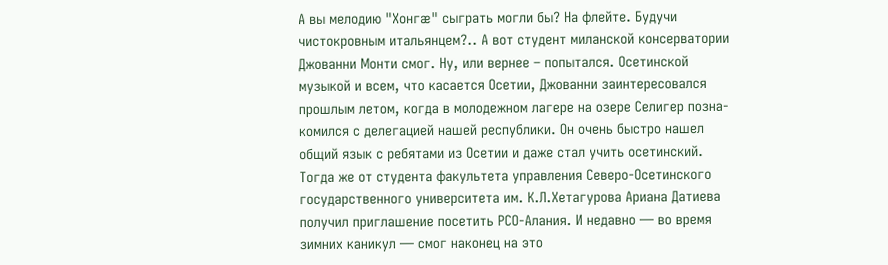А вы мелодию "Хонгæ" сыграть могли бы? На флейте. Будучи чистокровным итальянцем?.. А вот студент миланской консерватории Джованни Монти смог. Ну, или вернее – попытался. Осетинской музыкой и всем, что касается Осетии, Джованни заинтересовался прошлым летом, когда в молодежном лагере на озере Селигер позна- комился с делегацией нашей республики. Он очень быстро нашел общий язык с ребятами из Осетии и даже стал учить осетинский. Тогда же от студента факультета управления Северо-Осетинского государственного университета им. К.Л.Хетагурова Ариана Датиева получил приглашение посетить РСО-Алания. И недавно — во время зимних каникул — смог наконец на это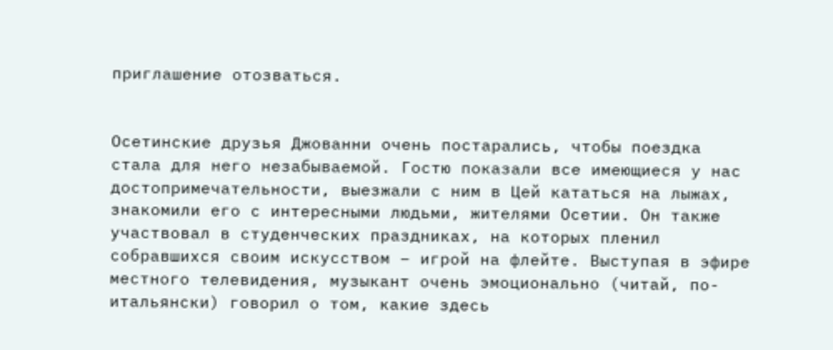приглашение отозваться.


Осетинские друзья Джованни очень постарались, чтобы поездка стала для него незабываемой. Гостю показали все имеющиеся у нас достопримечательности, выезжали с ним в Цей кататься на лыжах, знакомили его с интересными людьми, жителями Осетии. Он также участвовал в студенческих праздниках, на которых пленил собравшихся своим искусством – игрой на флейте. Выступая в эфире местного телевидения, музыкант очень эмоционально (читай, по-итальянски) говорил о том, какие здесь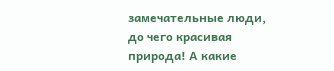замечательные люди, до чего красивая природа! А какие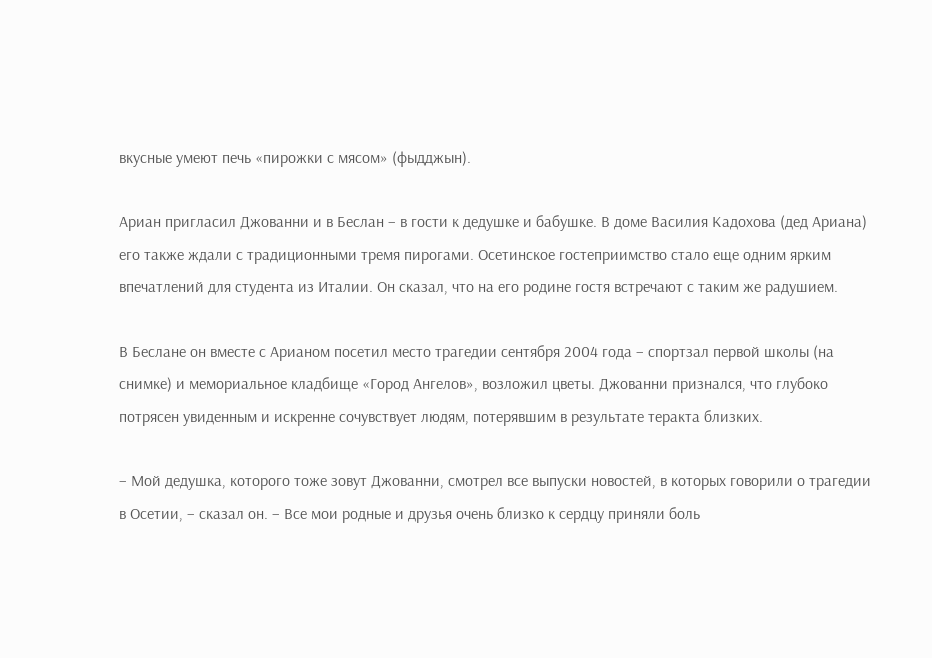вкусные умеют печь «пирожки с мясом» (фыдджын).

Ариан пригласил Джованни и в Беслан – в гости к дедушке и бабушке. В доме Василия Кадохова (дед Ариана) его также ждали с традиционными тремя пирогами. Осетинское гостеприимство стало еще одним ярким впечатлений для студента из Италии. Он сказал, что на его родине гостя встречают с таким же радушием.

В Беслане он вместе с Арианом посетил место трагедии сентября 2004 года – спортзал первой школы (на снимке) и мемориальное кладбище «Город Ангелов», возложил цветы. Джованни признался, что глубоко потрясен увиденным и искренне сочувствует людям, потерявшим в результате теракта близких.

– Мой дедушка, которого тоже зовут Джованни, смотрел все выпуски новостей, в которых говорили о трагедии в Осетии, – сказал он. – Все мои родные и друзья очень близко к сердцу приняли боль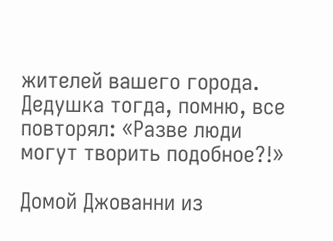жителей вашего города. Дедушка тогда, помню, все повторял: «Разве люди могут творить подобное?!»

Домой Джованни из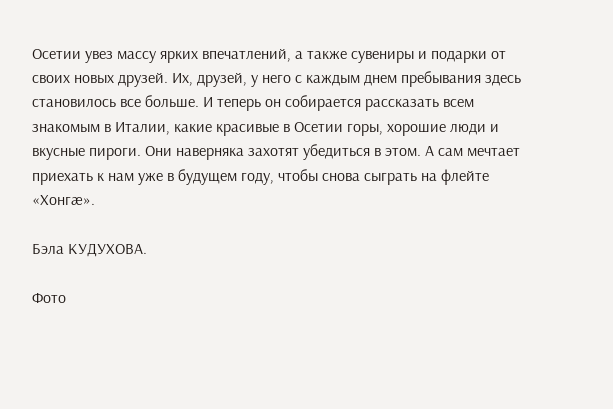Осетии увез массу ярких впечатлений, а также сувениры и подарки от своих новых друзей. Их, друзей, у него с каждым днем пребывания здесь становилось все больше. И теперь он собирается рассказать всем знакомым в Италии, какие красивые в Осетии горы, хорошие люди и вкусные пироги. Они наверняка захотят убедиться в этом. А сам мечтает приехать к нам уже в будущем году, чтобы снова сыграть на флейте «Хонгæ».

Бэла КУДУХОВА.

Фото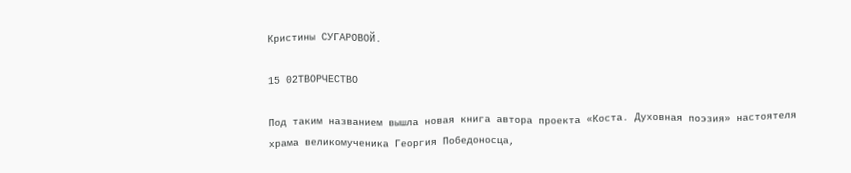Кристины СУГАРОВОЙ.

15 02ТВОРЧЕСТВО

Под таким названием вышла новая книга автора проекта «Коста. Духовная поэзия» настоятеля храма великомученика Георгия Победоносца,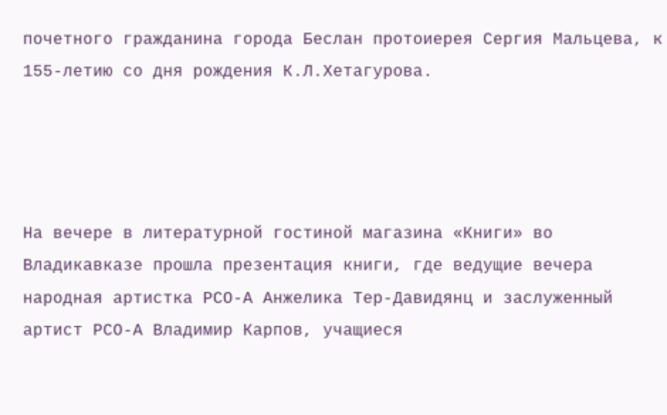почетного гражданина города Беслан протоиерея Сергия Мальцева, к 155-летию со дня рождения К.Л.Хетагурова.




На вечере в литературной гостиной магазина «Книги» во Владикавказе прошла презентация книги, где ведущие вечера народная артистка РСО-А Анжелика Тер-Давидянц и заслуженный артист РСО-А Владимир Карпов, учащиеся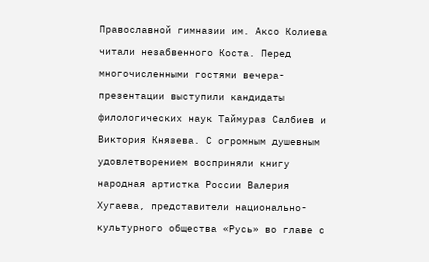Православной гимназии им. Аксо Колиева читали незабвенного Коста. Перед многочисленными гостями вечера-презентации выступили кандидаты филологических наук Таймураз Салбиев и Виктория Князева. С огромным душевным удовлетворением восприняли книгу народная артистка России Валерия Хугаева, представители национально-культурного общества «Русь» во главе с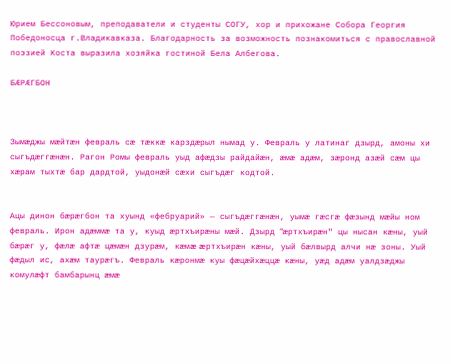Юрием Бессоновым, преподаватели и студенты СОГУ, хор и прихожане Собора Георгия Победоносца г.Владикавказа. Благодарность за возможность познакомиться с православной поэзией Коста выразила хозяйка гостиной Бела Албегова.

БÆРÆГБОН



Зымæджы мæйтæн февраль сæ тæккæ карздæрыл нымад у. Февраль у латинаг дзырд, амоны хи сыгъдæггæнæн. Рагон Ромы февраль уыд афæдзы райдайæн, æмæ адæм, зæронд азæй сæм цы хæрам тыхтæ бар дардтой, уыдонæй сæхи сыгъдæг кодтой.


Ацы динон бæрæгбон та хуынд «фебруарий» — сыгъдæггæнæн, уымæ гæсгæ фæзынд мæйы ном февраль. Ирон адæммæ та у, куыд æртхъирæны мæй. Дзырд "æртхъирæн" цы нысан кæны, уый бæрæг у, фæлæ афтæ цæмæн дзурæм, кæмæ æртхъирæн кæны, уый бæлвырд алчи нæ зоны. Уый фæдыл ис, ахæм таурæгъ. Февраль кæронмæ куы фæцæйхæццæ кæны, уæд адæм уалдзæджы комулæфт бамбарынц æмæ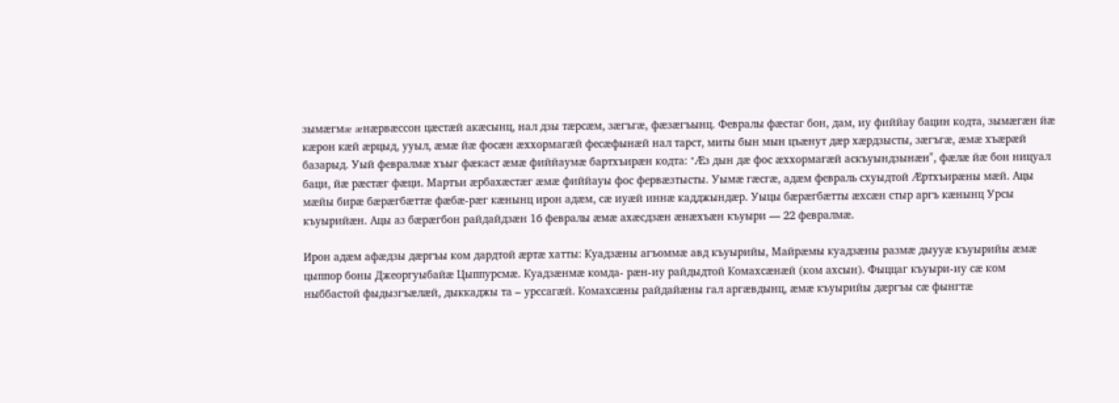зымæгмæ æнæрвæссон цæстæй акæсынц, нал дзы тæрсæм, зæгъгæ, фæзæгъынц. Февралы фæстаг бон, дам, иу фиййау бацин кодта, зымæгæн йæ кæрон кæй æрцыд, ууыл, æмæ йæ фосæн æххормагæй фесæфынæй нал тарст, миты бын мын цъæнут дæр хæрдзысты, зæгъгæ, æмæ хъæрæй базарыд. Уый февралмæ хъыг фæкаст æмæ фиййаумæ бартхъирæн кодта: "Æз дын дæ фос æххормагæй аскъуындзынæн", фæлæ йæ бон ницуал баци, йæ рæстæг фæци. Мартъи æрбахæстæг æмæ фиййауы фос фервæзтысты. Уымæ гæсгæ, адæм февраль схуыдтой Æртхъирæны мæй. Ацы мæйы бирæ бæрæгбæттæ фæбæ-рæг кæнынц ирон адæм, сæ иуæй иннæ кадджындæр. Уыцы бæрæгбæтты æхсæн стыр аргъ кæнынц Урсы къуырийæн. Ацы аз бæрæгбон райдайдзæн 16 февралы æмæ ахæсдзæн æнæхъæн къуыри — 22 февралмæ.

Ирон адæм афæдзы дæргъы ком дардтой æртæ хатты: Куадзæны агъоммæ авд къуырийы, Майрæмы куадзæны размæ дыууæ къуырийы æмæ цыппор боны Джеоргуыбайæ Цыппурсмæ. Куадзæнмæ комда- рæн-иу райдыдтой Комахсæнæй (ком ахсын). Фыццаг къуыри-иу сæ ком ныббастой фыдызгъæлæй, дыккаджы та – урссагæй. Комахсæны райдайæны гал аргæвдынц, æмæ къуырийы дæргъы сæ фынгтæ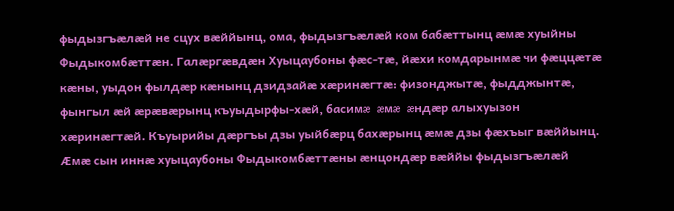фыдызгъæлæй не сцух вæййынц, ома, фыдызгъæлæй ком бабæттынц æмæ хуыйны Фыдыкомбæттæн. Галæргæвдæн Хуыцаубоны фæс-тæ, йæхи комдарынмæ чи фæццæтæ кæны, уыдон фылдæр кæнынц дзидзайæ хæринæгтæ: физонджытæ, фыдджынтæ, фынгыл æй æрæвæрынц къуыдырфы-хæй, басимæ æмæ æндæр алыхуызон хæринæгтæй. Къуырийы дæргъы дзы уыйбæрц бахæрынц æмæ дзы фæхъыг вæййынц. Æмæ сын иннæ хуыцаубоны Фыдыкомбæттæны æнцондæр вæййы фыдызгъæлæй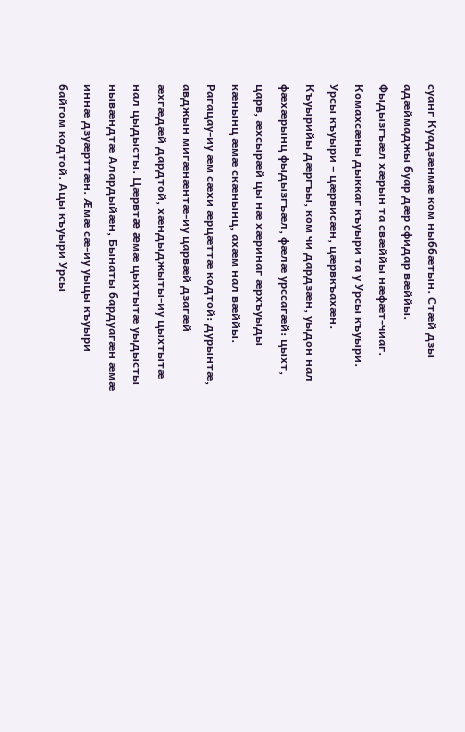суанг Куадзæнмæ ком ныббæтын. Стæй дзы адæймаджы буар дæр сфидар вæййы. Фыдызгъæл хæрын та свæййы нæфæт-чиаг. Комахсæны дыккаг къуыри та у Урсы къуыри. Урсы къуыри – цæрвисæн, цæрвкъахæн. Къуырийы дæргъы, ком чи дардзæн, уыдон нал фæхæрынц фыдызгъæл, фæлæ урссагæй: цыхт, царв, æхсырæй цы нæ хæринаг æрхъуыды кæнынц æмæ скæнынц, ахæм нал вæййы. Рагацау-иу æм сæхи æрцæттæ кодтой: дурынтæ, авджын мигæнæнтæ-иу царвæй дзагæй æхгæдæй дардтой, хæндыджыты-иу цыхтытæ нал цыдысты. Цæрвтæ æмæ цыхтытæ уыдысты нывæндтæ Алардыйæн, Бынаты бардуагæн æмæ иннæ дзуæрттæн. Æмæ сæ-иу уыцы къуыри байгом кодтой. Ацы къуыри Урсы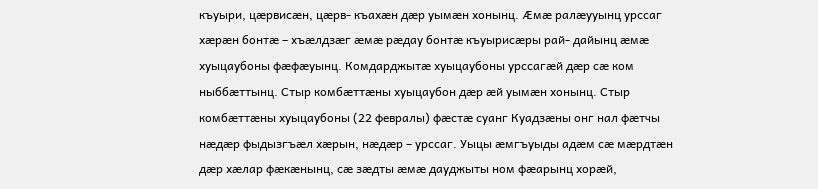къуыри, цæрвисæн, цæрв- къахæн дæр уымæн хонынц. Æмæ ралæууынц урссаг хæрæн бонтæ – хъæлдзæг æмæ рæдау бонтæ къуырисæры рай- дайынц æмæ хуыцаубоны фæфæуынц. Комдарджытæ хуыцаубоны урссагæй дæр сæ ком ныббæттынц. Стыр комбæттæны хуыцаубон дæр æй уымæн хонынц. Стыр комбæттæны хуыцаубоны (22 февралы) фæстæ суанг Куадзæны онг нал фæтчы нæдæр фыдызгъæл хæрын, нæдæр – урссаг. Уыцы æмгъуыды адæм сæ мæрдтæн дæр хæлар фæкæнынц, сæ зæдты æмæ дауджыты ном фæарынц хорæй,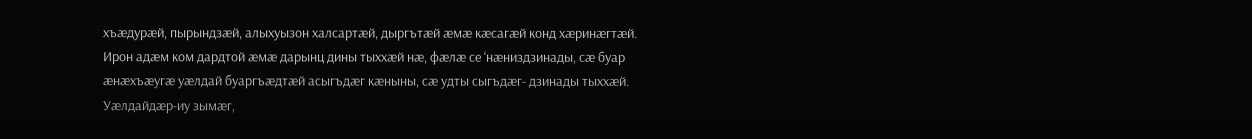хъæдурæй, пырындзæй, алыхуызон халсартæй, дыргътæй æмæ кæсагæй конд хæринæгтæй. Ирон адæм ком дардтой æмæ дарынц дины тыххæй нæ, фæлæ се ‘нæниздзинады, сæ буар æнæхъæугæ уæлдай буаргъæдтæй асыгъдæг кæныны, сæ удты сыгъдæг- дзинады тыххæй. Уæлдайдæр-иу зымæг,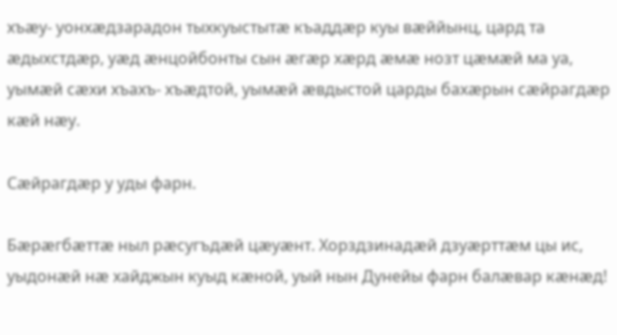хъæу- уонхæдзарадон тыхкуыстытæ къаддæр куы вæййынц, цард та æдыхстдæр, уæд æнцойбонты сын æгæр хæрд æмæ нозт цæмæй ма уа, уымæй сæхи хъахъ- хъæдтой, уымæй æвдыстой царды бахæрын сæйрагдæр кæй нæу.

Сæйрагдæр у уды фарн.

Бæрæгбæттæ ныл рæсугъдæй цæуæнт. Хорздзинадæй дзуæрттæм цы ис, уыдонæй нæ хайджын куыд кæной, уый нын Дунейы фарн балæвар кæнæд!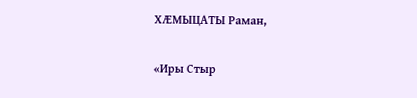ХÆМЫЦАТЫ Раман,

«Иры Стыр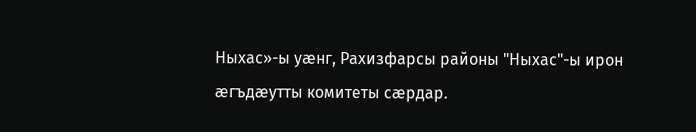Ныхас»-ы уæнг, Рахизфарсы районы "Ныхас"-ы ирон æгъдæутты комитеты сæрдар.